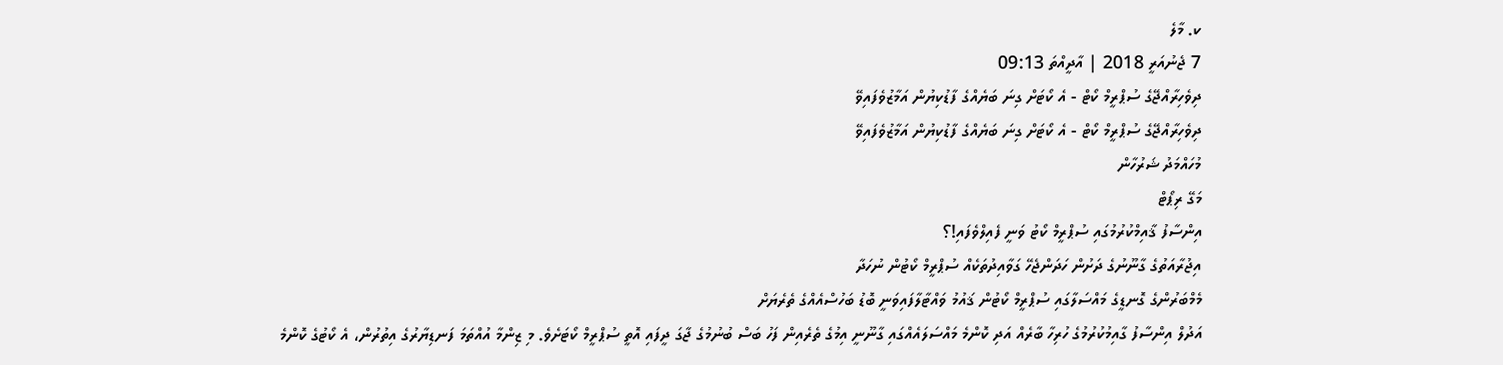ކ. މާލެ
7 ޖެނުއަރީ 2018 | އާދީއްތަ 09:13
ދިވެހިރާއްޖޭގެ ސުޕްރީމް ކޯޓް - އެ ކޯޓަށް ގިނަ ބަޔެއްގެ ފާޑުކިޔުން އަމާޒުވެފައިވޭ
ދިވެހިރާއްޖޭގެ ސުޕްރީމް ކޯޓް - އެ ކޯޓަށް ގިނަ ބަޔެއްގެ ފާޑުކިޔުން އަމާޒުވެފައިވޭ
މުހައްމަދު ޝަރުހާން
މަގޭ ރިޕޯޓް
އިންސާފު ޤާއިމްކުރުމުގައި ސުޕްރީމް ކޯޓު ވަނީ ފެއިލްވެފައި!؟
އިޖުރާއަތުގެ ގާނޫނުގެ ދަށުން ހަދަންޖެހޭ ގަވާއިދުތަކެއް ސުޕްރީމް ކޯޓުން ނުހަދާ
މެމްބަރުންގެ ގޮނޑީގެ މައްސަލާގައި ސުޕްރީމް ކޯޓުން ޤައުމު ވައްޓާލާފައިވަނީ ބޮޑު ބަހުސްއެއްގެ ތެރެޔަށް
އަދުލް އިންސާފު ގާއިމުކުރުމުގެ ހުރިހާ ބާރެއް އަދި ކޮންމެ މައްސަލައެއްގައި ގާނޫނީ އިމުގެ ތެރެއިން ފަހު ބަސް ބުނުމުގެ ޖާގަ ދީފައި އޮތީ ސުޕްރީމް ކޯޓަށެވެ. މި ޒިންމާ އުއްތަމަ ފަނޑިޔާރުގެ އިތުރުން، އެ ކޯޓުގެ ކޮންމެ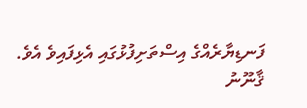ފަނޑިޔާރެއްގެ އިސްތަށިފުޅުގައި އެޅިފައިވެ އެވެ.
ޤާނޫނު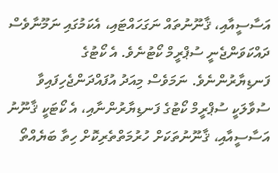އަސާސީއާއި، ޤާނޫނުތައް ނަގަހައްޓައި، އެކަމުގައި ނަމޫނާވެސް ދައްކަވަންޖެނީ ސުޕްރީމް ކޯޓުނެވެ. އެ ކޯޓުގެ ފަނޑިޔާރުންނެވެ. ނަމަވެސް މިއަދު އުފައްދަންޖެހިފައިވާ ސުވާލަކީ ސުޕްރީމް ކޯޓުގެ ފަނޑިޔާރުންނާއި، އެ ކޯޓަކީ ޤާނޫނު އަސާސީއާއި، ޤާނޫނުތަކަށް ހުރުމަތްތެރިކޮށް ހިތާ ބަޔެއްތޯ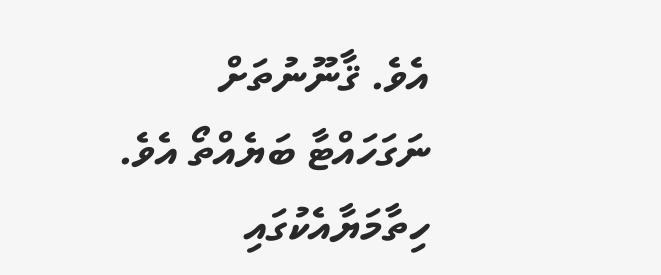އެވެ. ޤާނޫނުތަށް ނަގަހައްޓާ ބަޔެއްތޯ އެވެ.
ހިތާމަޔާއެކުގައި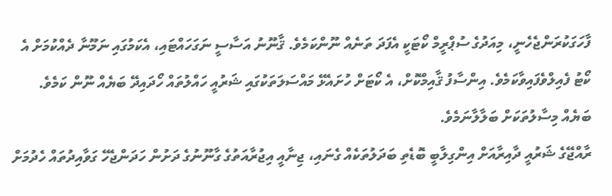ފާހަގަކުރަންޖެހެނީ، މިއަދުގެ ސުޕްރީމް ކޯޓަކީ އެފަދަ ތަނެއް ނޫންކަމެވެ. ޤާނޫނު އަސާސީ ނަގަހައްޓައި، އެކަމުގައި ނަމޫނާ ދެއްކުމަށް އެ ކޯޓު ފެއިލްވެފައިވާކަމެވެ. އިންސާފު ޤާއިމްކޮށް، އެ ކޯޓަށް ހުށައެޅޭ މައްސަލަތަކުގައި ޝަރުއީ ހައްލުތައް ހޯދައިދޭ ބަޔެއް ނޫން ކަމެވެ. ބަޔެއް މިސާލުތަކަށް ބަލާލާނަމެވެ.
ރާއްޖޭގެ ޝަރުއީ ދާއިރާއަށް އިންގިލާބީ ބޮޑެތި ބަދަލުތަކެއް ގެނައި، ޖިނާއީ އިޖުރާއަތުގެ ގާނޫނުގެ ދަށުން ހަދަންޖެހޭ ގަވާއިދުތައް ހެދުމަށް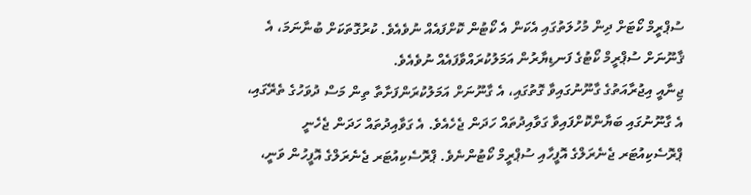ސުޕްރީމް ކޯޓަށް ދިން މުހުލަތުގައި އެކަން އެ ކޯޓުން ކޮށްފައެއް ނުވެއެވެ. ކުރުގޮތަކަށް ބުނާނަމަ، އެ ޤާނޫނަށް ސުޕްރީމް ކޯޓުގެ ފަނޑިޔާރުން އަމަލުކުރައްވާފައެއް ނުވެއެވެ.
ޖިނާއީ އިޖުރާއަތުގެ ގާނޫނުގައިވާ ގޮތުގައި، އެ ގާނޫނަށް އަމަލުކުރަންފަށާތާ ތިން މަސް ދުވަހުގެ ތެރޭގައި، އެ ގާނޫނުގައި ބަޔާންކޮށްފައިވާ ގަވާއިދުތައް ހަދަން ޖެހެއެވެ. އެ ގަވާއިދުތައް ހަދަން ޖެހެނީ ޕްރޮސެކިއުޓަރ ޖެނެރަލްގެ އޮފީހާއި ސުޕްރީމް ކޯޓުންނެވެ. ޕްރޮސެކިއުޓަރ ޖެނެރަލްގެ އޮފީހުން ވަނީ،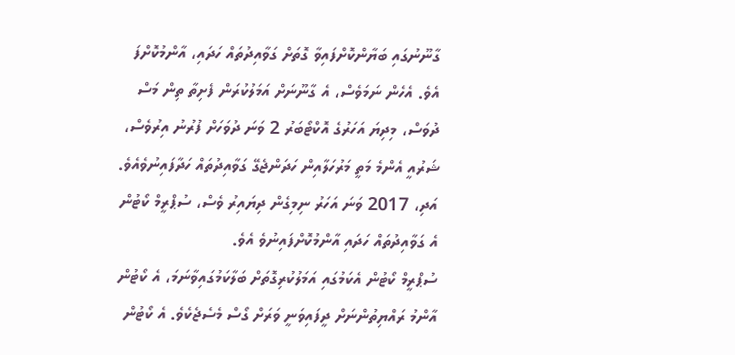ގާނޫނުގައި ބަޔާންކޮށްފައިވާ ގޮތަށް ގަވާއިދުތައް ހަދައި، އާންމުކޮށްފަ އެވެ. އެހެން ނަމަވެސް، އެ ގާނޫނަށް އަމަލުކުރަން ފެށިތާ ތިން މަސް ދުވަސް، މިދިޔަ އަހަރުގެ އޮކްޓޯބަރު 2 ވަނަ ދުވަހަށް ފުރުނު އިރުވެސް، ޝަރުއީ އެންމެ މަތީ މަރުހަލާއިން ހަދަންޖެގޭ ގަވާއިދުތައް ހަދާފައިނުވެއެވެ. އަދި، 2017 ވަނަ އަހަރު ނިމިގެން ދިޔައިރު ވެސް، ސުޕްރީމް ކޯޓުން އެ ގަވާއިދުތައް ހަދައި އާންމުކޮށްފައިނުވެ އެވެ.
ސުޕްރީމް ކޯޓުން އެކަމުގައި އަމަލުކުރިގޮތަށް ބަލާކަމުގައިވާނަމަ، އެ ކޯޓުން އާންމު ރައްޔިތުންނަށް ދީފައިވަނީ ވަރަށް ގޯސް މެސެޖެކެވެ. އެ ކޯޓުން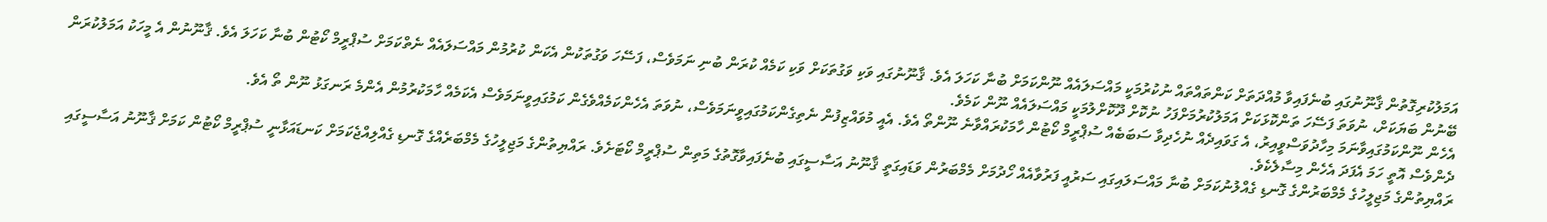އަމަލުކުރިގޮތުން ޤާނޫނުގައި ބުނެފައިވާ މުއްދަތަށް ކަންތައްތައް ނުކުރުމަކީ މައްސަލައެއް ނޫންކަމަށް ބުނާ ކަހަލަ އެވެ. ޤާނޫނުގައި ވަކި ވަގުތަކަށް ވަކި ކަމެއް ކުރަން ބުނި ނަމަވެސް، ފަސޭހަ ވަގުތަކުން އެކަން ކުރުމުން މައްސަލައެއް ނެތްކަމަށް ސުޕްރީމް ކޯޓުން ބުނާ ކަހަލަ އެވެ. ޤާނޫނުން އެ މީހަކު އަމަލުކުރަން ބޭނުން ބަޔަކަށް، ނުވަތަ ފަސޭހަ ތަންކޮޅަކަށް އަމަލުކުރުމަށްފަހު ނުކޮށް ދޫކޮށްލުމަކީ މައްސަލައެއް ނޫން ކަމެވެ.
އެހެން ނޫންކަމުގައިވާނަމަ މިހާދުވަސްވީއިރު، އެ ގަވައިދެއް ނުހެދިވާ ސަބަބެއް ސުޕްރީމް ކޯޓުން ހާމަކުރައްވާނެ ނޫންތޯ އެވެ. އެއީ މުވައްޒިފުން ނެތިގެންކަމުގައިވީނަމަވެސް، ނުވަތަ އެހެންކަމެއްވެގެން ކަމުގައިވީނަމަވެސް އެކަމެއް ހާމަކުރުމުން އެންމެ ރަނގަޅު ނޫން ތޯ އެވެ.
ދެންވެސް އޮތީ ހަމަ އެފަދަ އެހެން މިސާލެކެވެ.
ރައްޔިތުންގެ މަޖިލީހުގެ މެމްބަރުންގެ ގޮނޑި ގެއްލުނުކަމަށް ބުނާ މައްސަލައިގައި ސަރުއީ ފަރުވާއެއް ހޯދުމަށް މެމްބަރުން ވަޑައިގަތީ ޤާނޫނު އަސާސީގައި ބުނެފައިވާގޮތުގެ މަތިން ސުޕްރީމް ކޯޓަށެވެ. ރައްޔިތުންގެ މަޖިލީހުގެ މެމްބަރެއްގެ ގޮނޑި ގެއްލިއްޖެކަމަށް ކަނޑައަޅާނީ ސުޕްރީމް ކޯޓުން ކަމަށް ޤާނޫނު އަސާސީގައި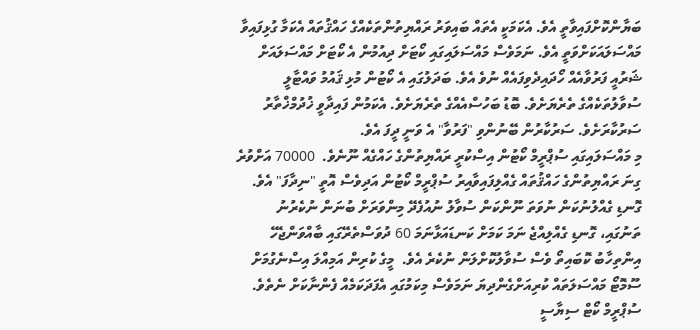ބަޔާންކޮށްފައިވާތީ އެވެ. އެކަމަކީ އެތައް ބައިވަރު ރައްޔިތުންތަކެއްގެ ހައްޤުތައް އެކަމާ ގުޅިފައިވާ މައްސަލައަކަށްވަތީ އެވެ. ނަމަވެސް މައްސަލައިގައި ކޯޓަށް ދިއުމުން އެ ކޯޓަށް މައްސަލައަށް ޝަރުއީ ފަރުވާއެއް ހޯދައިދެވިފައެއް ނުވެ އެވެ. ބަދަލުގައި އެ ކޯޓުން މުޅި ޤައުމު ވައްޓާލީ ސުވާލުތަކެއްގެ ތެރެޔަށެވެ. ބޮޑު ބަހުސްއެއްގެ ތެރެޔަށެވެ. އެކަމުން ފައިދާވީ ޚުދުމްޚްތާރު ސަރުކާރަށެވެ. ސަރުކާރުން ބޭނުންވި "ފަރުވާ" އެ ވަނީ ދީފަ އެވެ.
މި މައްސަލައިގައި ސުޕްރީމް ކޯޓުން އިސްކުރީ ރައްޔިތުންގެ ހައްގެއް ނޫނެވެ.  70000 އަށްވުރެ ގިނަ ރައްޔިތުންގެ ހައްޤުތައް ގެއްލިފައިވާއިރު ސުޕްރީމް ކޯޓުން އަދިވެސް އޮތީ "ނިދާފަ" އެވެ. ގޮނޑި ގެއްލުނުކަން ނުވަތަ ނޫންކަން ސުވާލު ނުއުފެދޭ މިންވަރަށް ބުނަން ނުކެރުނު ތަނުގައި، ގޮނޑި ގެއްލިއްޖެ ނަމަ ކަމަށް ކަނޑައަޅާނަމަ 60 ދުވަސްތެރޭގައި ބާއްވަންޖެހޭ އިންތިހާބު ކޮބައިތޯ ވެސް ސުވާލުކޮށްލަން ނުކެރެ އެވެ.  މީގެ ކުރިން އަމިއްލަ އިސްނެގުމަށް ސޫމޮޓޯ މައްސަލަތައް ކުރިއަށްގެންދިޔަ ނަމަވެސް މިކަމުގައި އެފަދަކަމެއް ފެންނާކަށް ނެތެވެ. ސުޕްރީމް ކޯޓް ސިޔާސީ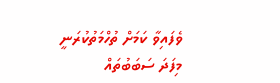ވެފައިވާ ކަމަށް ތުހްމަތުކުރަނީ މިފަދަ ސަބަބުތައް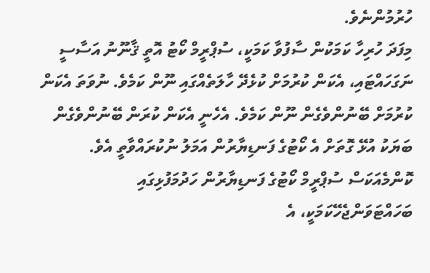ހުރުމުންނެވެ.
މިފަދަ ހުރިހާ ކަމަކުން ސާފުވާ ކަމަކީ، ސުޕްރީމް ކޯޓު އޮތީ ޤާނޫނު އަސާސީ ނަގަހައްޓައި، އެކަން ކުރުމަށް ކުޅެދޭ ހާލަތެއްގައި ނޫން ކަމެވެ. ނުވަތަ އެކަން ކުރުމަށް ބޭނުންވެގެން ނޫން ކަމެވެ. އެހެނީ އެކަން ކުރަން ބޭނުންވެގެން ބަޔަކު އުޅޭ ގޮތަށް އެ ކޯޓުގެ ފަނޑިޔާރުން އަމަލު ނުކުރައްވާތީ އެވެ.
ކޮންމެއަކަސް ސުޕްރީމް ކޯޓުގެ ފަނޑިޔާރުން ހަދުމަފުޅިގައި ބަހައްޓަވަންޖެހޭކަމަކީ، އެ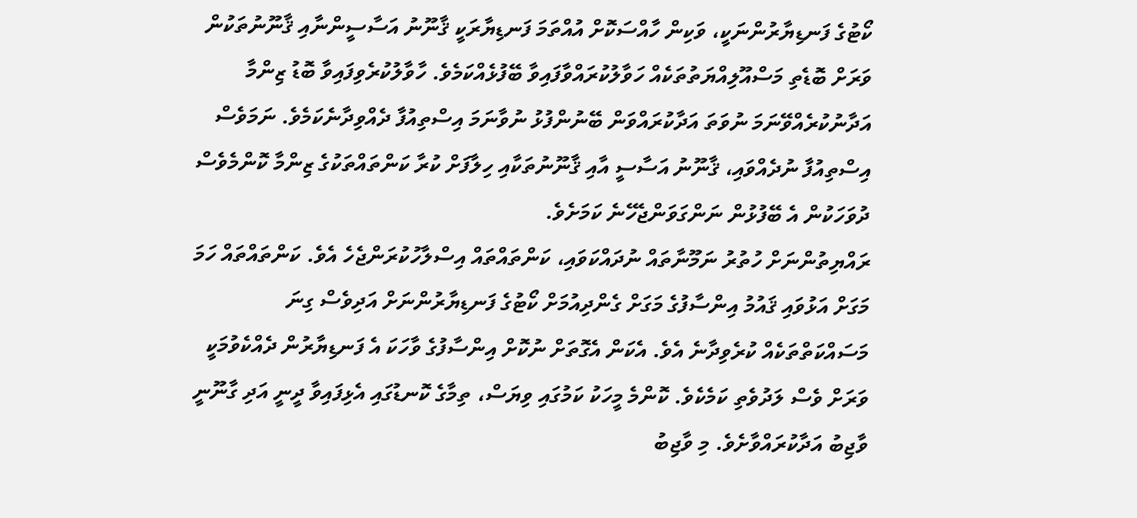ކޯޓުގެ ފަނޑިޔާރުންނަކީ، ވަކިން ހާއްސަކޮށް އުއްތަމަ ފަނޑިޔާރަކީ ޤާނޫނު އަސާސީންނާއި ޤާނޫނުތަކުން ވަރަށް ބޮޑެތި މަސްއޫލިއްޔަތުތަކެއް ހަވާލުކުރައްވާފައިވާ ބޭފުޅެއްކަމެވެ. ހާވާލުކުރެވިފައިވާ ބޮޑު ޒިންމާ އަދާނުކުރެއްވޭނަމަ ނުވަތަ އަދާކުރައްވަން ބޭނުންފުޅު ނުވާނަމަ އިސްތިއުފާ ދެއްވިދާނެކަމެވެ. ނަމަވެސް އިސްތިއުފާ ނުދެއްވައި، ޤާނޫނު އަސާސީ އާއި ޤާނޫނުތަކާއި ހިލާފަށް ކުރާ ކަންތައްތަކުގެ ޒިންމާ ކޮންމެވެސް ދުވަހަކުން އެ ބޭފުޅުން ނަންގަވަންޖެހޭނެ ކަމަށެވެ.
ރައްޔިތުންނަށް ހުތުރު ނަމޫނާތައް ނުދައްކަވައި، ކަންތައްތައް އިސްލާހުކުރަންޖެހެ އެވެ. ކަންތައްތައް ހަމަ މަގަށް އަޅުވައި ޤައުމު އިންސާފުގެ މަގަށް ގެންދިއުމަށް ކޯޓުގެ ފަނޑިޔާރުންނަށް އަދިވެސް ގިނަ މަސައްކަތްތަކެއް ކުރެވިދާނެ އެވެ. އެކަން އެގޮތަށް ނުކޮށް އިންސާފުގެ ވާހަކަ އެ ފަނޑިޔާރުން ދެއްކެވުމަކީ ވަރަށް ވެސް ލަދުވެތި ކަމެކެވެ. ކޮންމެ މީހަކު ކަމުގައި ވިޔަސް، ތިމާގެ ކޮނޑުގައި އެޅިފައިވާ ދީނީ އަދި ގާނޫނީ ވާޖިބު އަދާކުރައްވާށެވެ. މި ވާޖިބު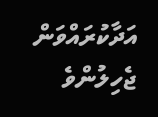އަދާކުރައްވަން ޖެހިލުންވެ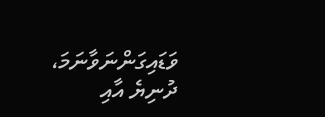ވަޑައިގަންނަވާނަމަ، ދުނިޔެ އާއި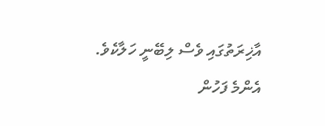އާޚިރަތުގައި ވެސް ލިބޭނީ ހަލާކެވެ.
އެންމެ ފަހުން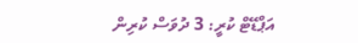އަޕްޑޭޓް ކުރީ: 3 ދުވަސް ކުރިން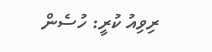ރިވިއު ކުރީ: ހުސެން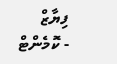ފިޔާޒް
- ކޮމެންޓް